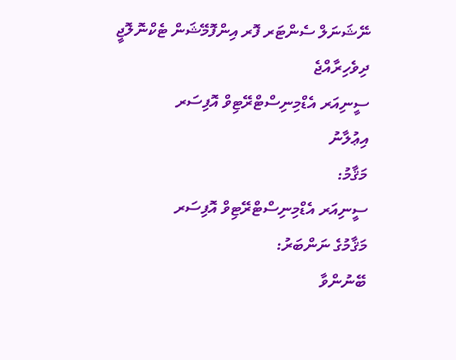ނޭޝަނަލް ސެންޓަރ ފޮރ އިންފޮމޭޝަން ޓެކްނޮލޮޖީ
ދިވެހިރާއްޖެ
ސީނިއަރ އެޑްމިނިސްޓްރޭޓިވް އޮފިސަރ
އިޢުލާނު
މަޤާމު:
ސީނިއަރ އެޑްމިނިސްޓްރޭޓިވް އޮފިސަރ
މަޤާމުގެ ނަންބަރު:
ބޭނުންވާ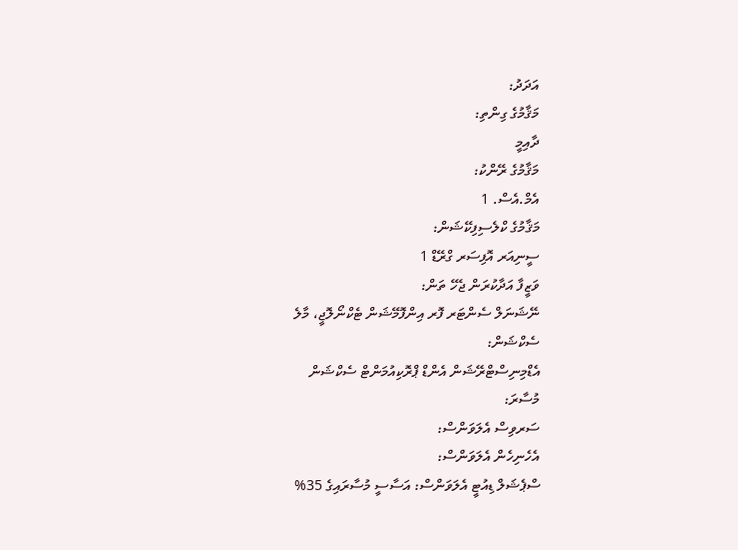އަދަދު:
މަޤާމުގެ ގިންތި:
ދާއިމީ
މަޤާމުގެ ރޭންކު:
އެމް.އެސް. 1
މަޤާމުގެ ކްލެސިފިކޭޝަން:
ސީނިއަރ އޮފިސަރ ގްރޭޑް 1
ވަޒީފާ އަދާކުރަން ޖެހޭ ތަން:
ނޭޝަނަލް ސެންޓަރ ފޮރ އިންފޮމޭޝަން ޓެކްނޯލޮޖީ، މާލެ
ސެކްޝަން:
އެޑްމިނިސްޓްރޭޝަން އެންޑް ޕްރޮކިއުމަންޓް ސެކްޝަން
މުސާރަ:
ސަރވިސް އެލަވަންސް:
އެހެނިހެން އެލަވަންސް:
ސްޕެޝަލް ޑިއުޓީ އެލަވަންސް: އަސާސީ މުސާރައިގެ 35%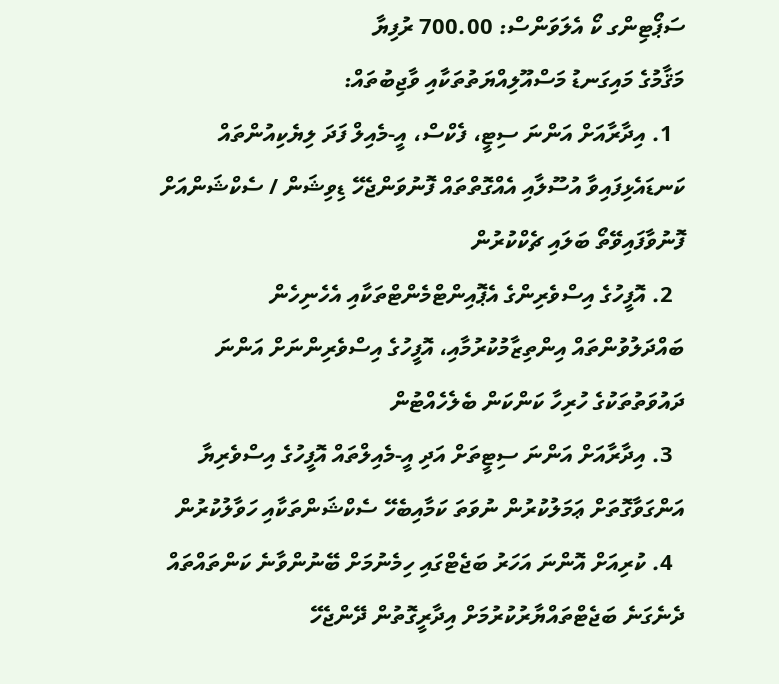ސަޕޯޓިންގ ކޯ އެލަވަންސް: 700.00 ރުފިޔާ
މަޤާމުގެ މައިގަނޑު މަސްއޫލިއްޔަތުތަކާއި ވާޖިބުތައް:
  1. އިދާރާއަށް އަންނަ ސިޓީ، ފެކްސް، އީ-މެއިލް ފަދަ ލިޔެކިއުންތައް ކަނޑައެޅިފައިވާ އުސޫލާއި އެއްގޮތްތައް ފޮނުވަންޖެހޭ ޑިވިޝަން / ސެކްޝަންއަށް ފޮނުވާފައިވޭތޯ ބަލައި ޗެކްކުރުން
  2. އޮފީހުގެ އިސްވެރިންގެ އެޕޮއިންޓްމެންޓްތަކާއި އެހެނިހެން ބައްދަލުވުންތައް އިންތިޒާމުކުރުމާއި، އޮފީހުގެ އިސްވެރިންނަށް އަންނަ ދައުވަތުތަކުގެ ހުރިހާ ކަންކަން ބެލެހެއްޓުން
  3. އިދާރާއަށް އަންނަ ސިޓީތަށް އަދި އީ-މެއިލްތައް އޮފީހުގެ އިސްވެރިޔާ އަންގަވާގޮތަށް ޢަމަލުކުރުން ނުވަތަ ކަމާއިބެހޭ ސެކްޝަންތަކާއި ހަވާލުކުރުން
  4. ކުރިއަށް އޮންނަ އަހަރު ބަޖެޓްގައި ހިމެނުމަށް ބޭނުންވާނެ ކަންތައްތައް ދެނެގަނެ ބަޖެޓްތައްޔާރުކުރުމަށް އިދާރީގޮތުން ދޭންޖެހޭ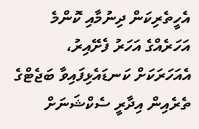އެހީތެރިކަން ދިނުމާއި ކޮންމެ އަހަރެއްގެ އަހަރު ފެށޭއިރު، އެއަހަރަކަށް ކަނޑައެޅިފައިވާ ބަޖެޓްގެ ތެރެއިން އިދާރީ ސެކްޝަނަށް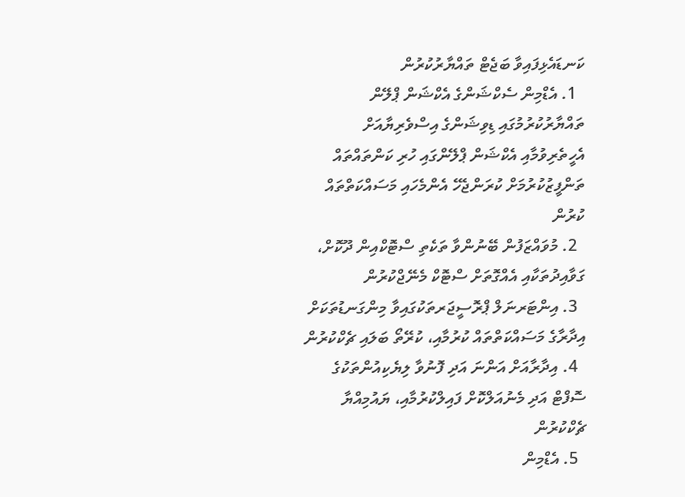ކަނޑައެޅިފައިވާ ބަޖެޓް ތައްޔާރުކުރުން
  1. އެޑްމިން ސެކްޝަންގެ އެކްޝަން ޕްލޭން ތައްޔާރުކުރުމުގައި ޑިވިޝަންގެ އިސްވެރިޔާއަށް އެހީތެރިވުމާއި އެކްޝަން ޕްލޭންގައި ހުރި ކަންތައްތައް ތަންފީޒުކުރުމަށް ކުރަންޖެހޭ އެންމެހައި މަސައްކަތްތައް ކުރުން
  2. މުވައްޒަފުން ބޭނުންވާ ތަކެތި ސްޓޮކްއިން ދޫކޮށް، ގަވާއިދުތަކާއި އެއްގޮތަށް ސްޓޮކް މެނޭޖްކުރުން
  3. އިންޓަރނަލް ޕްރޮސީޖަރތަކުގައިވާ މިންގަނޑުތަކަށް އިދާރާގެ މަސައްކަތްތައް ކުރުމާއި، ކުރޭތޯ ބަލައި ޗެކްކުރުން
  4. އިދާރާއަށް އަންނަ އަދި ފޮނުވާ ލިޔެކިއުންތަކުގެ ސޮފްޓް އަދި މެނުއަލްކޮށް ފައިލްކުރުމާއި، ޔައުމިއްޔާ ޗެކްކުރުން
  5. އެޑްމިން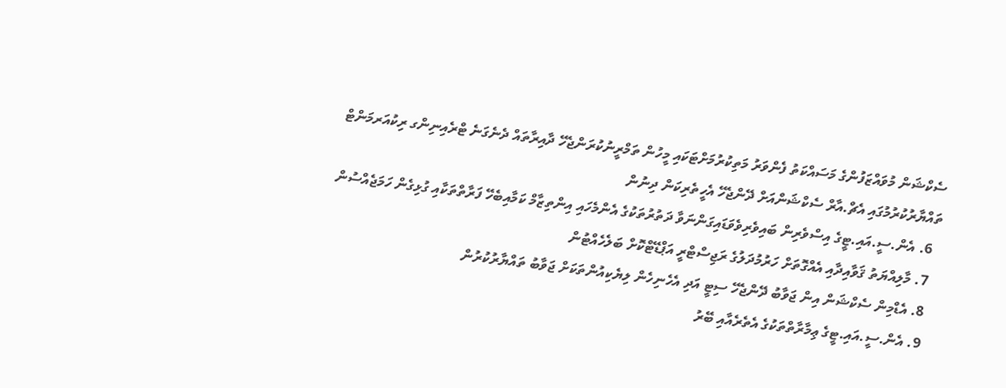ސެކްޝަން މުވައްޒަފުންގެ މަސައްކަތު ފެންވަރު މަތިކުރުމަށްޓަކައި މީހުން ތަމްރީނުކުރަންޖެހޭ ދާއިރާތައް ދެނެގަނެ ޓްރެއިނިންގ ރިކުއަރމަންޓް ތައްޔާރުކުރުމުގައި އެޗް.އާރް ސެކްޝަންއަށް ދޭންޖެހޭ އެހީތެރިކަން ދިނުން
  6. އެން.ސީ.އައި.ޓީގެ އިސްވެރިން ބައިވެރިވެވަޑައިގަންނަވާ ދަތުރުތަކުގެ އެންމެހައި އިންތިޒާމް ކަމާއިބެހޭ ފަރާތްތަކާއި ގުޅިގެން ހަމަޖެއްސުން
  7. މާލިއްޔަތު ޤަވާއިދާއި އެއްގޮތަށް ހަރުމުދަލުގެ ރަޖިސްޓްރީ އަޕްޑޭޓްކޮށް ބަލެހެއްޓުން
  8. އެޑްމިން ސެކްޝަން އިން ޖަވާބު ދޭންޖެހޭ ސިޓީ އަދި އެހެނިހެން ލިޔެކިއުންތަކަށް ޖަވާބު ތައްޔާރުކުރުން
  9. އެން.ސީ.އައި.ޓީގެ ޢިމާރާތްތަކުގެ އެތެރެއާއި ބޭރު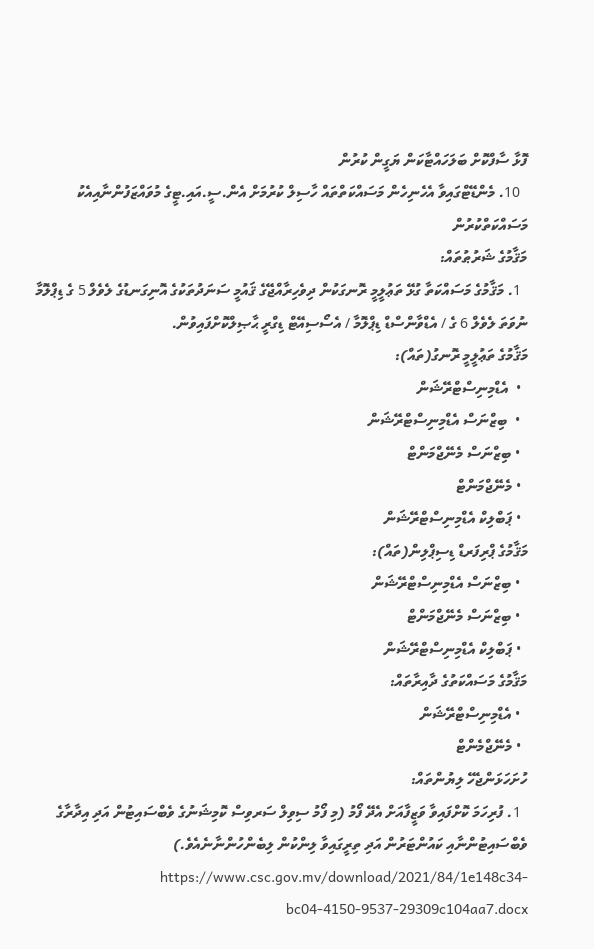ފޮޅާ ސާފްކޮށް ބަލަހައްޓާކަން ޔަގީން ކުރުން
  10. މެންޑޭޓްގައިވާ އެހެނިހެން މަސައްކަތްތައް ހާސިލް ކުރުމަށް އެން.ސީ.އައި.ޓީގެ މުވައްޒަފުންނާއިއެކު މަސައްކަތްކުރުން
މަޤާމުގެ ޝަރުޠުތައް:
  1. މަޤާމުގެ މަސައްކަތާ ގުޅޭ ތަޢުލީމީ ރޮނގަކުން ދިވެހިރާއްޖޭގެ ޤައުމީ ސަނަދުތަކުގެ އޮނިގަނޑުގެ ލެވެލް 5 ގެ ޑިޕްލޮމާ ނުވަތަ ލެވެލް 6 ގެ / އެޑްވާންސްޑް ޑިޕްލޮމާ / އެސޯސިއޭޓް ޑިގްރީ ޙާޞިލްކޮށްފައިވުން.
މަޤާމުގެ ތަޢުލީމީ ރޮނގު(ތައް):
  •  އެޑްމިނިސްޓްރޭޝަން
  •  ބިޒްނަސް އެޑްމިނިސްޓްރޭޝަން
  • ބިޒްނަސް މެނޭޖްމަންޓް
  • މެނޭޖްމަންޓް
  • ޕަބްލިކް އެޑްމިނިސްޓްރޭޝަން
މަޤާމުގެ ޕްރިފަރޑް ޑިސިޕްލިން(ތައް):
  • ބިޒްނަސް އެޑްމިނިސްޓްރޭޝަން
  • ބިޒްނަސް މެނޭޖްމަންޓް
  • ޕަބްލިކް އެޑްމިނިސްޓްރޭޝަން
މަޤާމުގެ މަސައްކަތުގެ ދާއިރާތައް:
  • އެޑްމިނިސްޓްރޭޝަން
  • މެނޭޖްމެންޓް
ހުށަހަޅަންޖެހޭ ލިޔުންތައް:
  1. ފުރިހަމަ ކޮށްފައިވާ ވަޒީފާއަށް އެދޭ ފޯމު (މި ފޯމު ސިވިލް ސަރވިސް ކޮމިޝަނުގެ ވެބްސައިޓުން އަދި އިދާރާގެ ވެބްސައިޓުންނާއި ކައުންޓަރުން އަދި ތިރީގައިވާ ލިންކުން ލިބެންހުންނާނެއެވެ.)  https://www.csc.gov.mv/download/2021/84/1e148c34-bc04-4150-9537-29309c104aa7.docx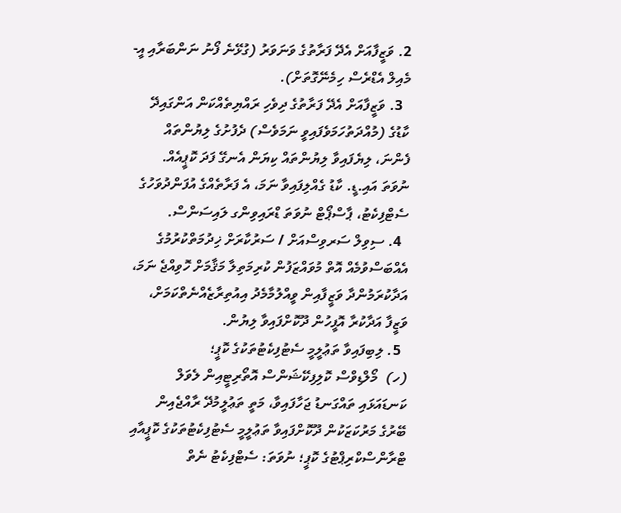2. ވަޒީފާއަށް އެދޭ ފަރާތުގެ ވަނަވަރު (ގުޅޭނެ ފޯނު ނަންބަރާއި އީ-މެއިލް އެޑްރެސް ހިމެނޭގޮތަށް).
  3. ވަޒީފާއަށް އެދޭ ފަރާތުގެ ދިވެހި ރައްޔިތެއްކަން އަންގައިދޭ ކާޑުގެ (މުއްދަތުހަމަވެފައިވީ ނަމަވެސް) ދެފުށުގެ ލިޔުންތައް ފެންނަ، ލިޔެފައިވާ ލިޔުންތައް ކިޔަން އެނގޭ ފަދަ ކޮޕީއެއް. ނުވަތަ އައި.ޑީ. ކާޑު ގެއްލިފައިވާ ނަމަ، އެ ފަރާތެއްގެ އުފަންދުވަހުގެ ސެޓްފިކެޓު، ޕާސްޕޯޓް ނުވަތަ ޑްރައިވިންގ ލައިސަންސް.
  4. ސިވިލް ސަރވިސްއަށް / ސަރުކާރަށް ޚިދުމަތްކުރުމުގެ އެއްބަސްވުމެއް އޮތް މުވައްޒަފުން ކުރިމަތިލާ މަޤާމަށް ހޮވިއްޖެ ނަމަ، އަދާކުރަމުންދާ ވަޒީފާއިން ވީއްލުމާމެދު އިއުތިރާޒެއްނެތްކަމަށް، ވަޒީފާ އަދާކުރާ އޮފީހުން ދޫކޮށްފައިވާ ލިޔުން.
  5. ލިބިފައިވާ ތަޢުލީމީ ސެޓުފިކެޓުތަކުގެ ކޮޕީ؛
(ހ)  މޯލްޑިވްސް ކޮލިފިކޭޝަންސް އޮތޯރިޓީއިން ލެވަލް ކަނޑައަޅައި ތައްގަނޑު ޖަހާފައިވާ، މަތީ ތަޢުލީމުދޭ ރާއްޖެއިން ބޭރުގެ މަރުކަޒަކުން ދޫކޮށްފައިވާ ތަޢުލީމީ ސެޓުފިކެޓުތަކުގެ ކޮޕީއާއި ޓްރާންސްކްރިޕްޓުގެ ކޮޕީ؛ ނުވަތަ: ސެޓްފިކެޓު ނެތް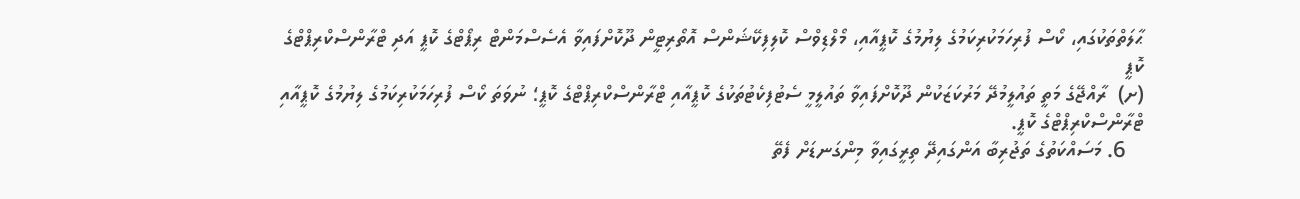ޙާލަތްތަކުގައި، ކޯސް ފުރިހަމަކުރިކަމުގެ ލިޔުމުގެ ކޮޕީއާއި، މޯލްޑިވްސް ކޮލިފިކޭޝަންސް އޮތޯރިޓީން ދޫކޮށްފައިވާ އެސެސްމަންޓް ރިޕޯޓްގެ ކޮޕީ އަދި ޓްރާންސްކްރިޕްޓްގެ ކޮޕީ
(ށ)  ރާއްޖޭގެ މަތީ ތައުލީމުދޭ މަރުކަޒަކުން ދޫކޮށްފައިވާ ތައުލީމީ ސެޓުފިކެޓުތަކުގެ ކޮޕީއާއި ޓްރާންސްކްރިޕްޓްގެ ކޮޕީ؛ ނުވަތަ ކޯސް ފުރިހަމަކުރިކަމުގެ ލިޔުމުގެ ކޮޕީއާއި ޓްރާންސްކްރިޕްޓްގެ ކޮޕީ.
   6. މަސައްކަތުގެ ތަޖުރިބާ އަންގައިދޭ ތިރީގައިވާ މިންގަނޑަށް ފެތޭ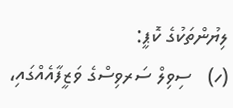ލިޔުންތަކުގެ ކޮޕީ:
(ހ)   ސިވިލް ސަރވިސްގެ ވަޒީފާއެއްގައި،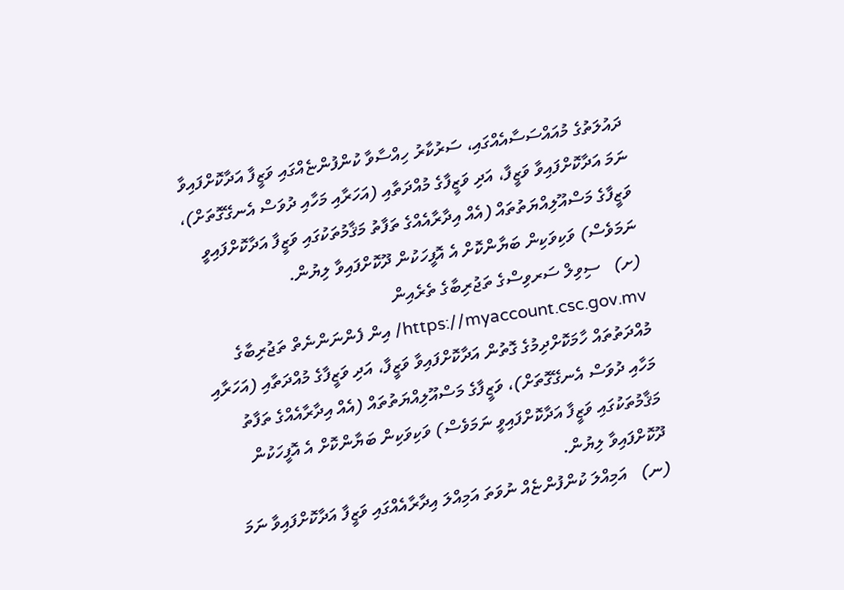ދައުލަތުގެ މުއައްސަސާއެއްގައި، ސަރުކާރު ހިއްސާވާ ކުންފުންޏެއްގައި ވަޒީފާ އަދާކޮށްފައިވާ ނަމަ އަދާކޮށްފައިވާ ވަޒީފާ، އަދި ވަޒީފާގެ މުއްދަތާއި (އަހަރާއި މަހާއި ދުވަސް އެނގޭގޮތަށް)، ވަޒީފާގެ މަސްއޫލިއްޔަތުތައް (އެއް އިދާރާއެއްގެ ތަފާތު މަޤާމުތަކުގައި ވަޒީފާ އަދާކޮށްފައިވީ ނަމަވެސް) ވަކިވަކިން ބަޔާންކޮށް އެ އޮފީހަކުން ދޫކޮށްފައިވާ ލިޔުން.
(ށ)   ސިވިލް ސަރވިސްގެ ތަޖުރިބާގެ ތެރެއިން https://myaccount.csc.gov.mv/ އިން ފެންނަންނެތް ތަޖުރިބާގެ މުއްދަތުތައް ހާމަކޮށްދިމުގެ ގޮތުން އަދާކޮށްފައިވާ ވަޒީފާ، އަދި ވަޒީފާގެ މުއްދަތާއި (އަހަރާއި މަހާއި ދުވަސް އެނގޭގޮތަށް)، ވަޒީފާގެ މަސްއޫލިއްޔަތުތައް (އެއް އިދާރާއެއްގެ ތަފާތު މަޤާމުތަކުގައި ވަޒީފާ އަދާކޮށްފައިވީ ނަމަވެސް) ވަކިވަކިން ބަޔާންކޮށް އެ އޮފީހަކުން ދޫކޮށްފައިވާ ލިޔުން.
(ނ)   އަމިއްލަ ކުންފުންޏެއް ނުވަތަ އަމިއްލަ އިދާރާއެއްގައި ވަޒީފާ އަދާކޮށްފައިވާ ނަމަ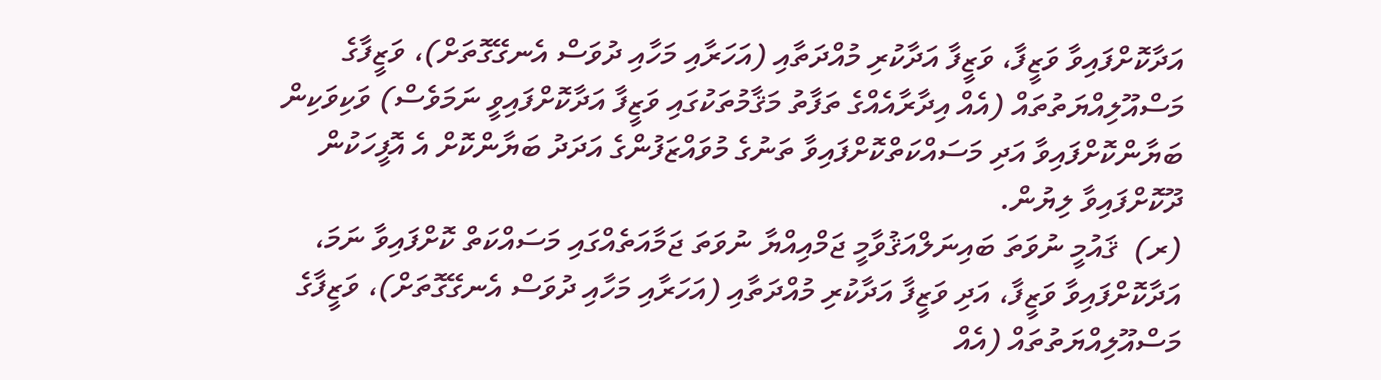އަދާކޮށްފައިވާ ވަޒީފާ، ވަޒީފާ އަދާކުރި މުއްދަތާއި (އަހަރާއި މަހާއި ދުވަސް އެނގޭގޮތަށް)، ވަޒީފާގެ މަސްއޫލިއްޔަތުތައް (އެއް އިދާރާއެއްގެ ތަފާތު މަޤާމުތަކުގައި ވަޒީފާ އަދާކޮށްފައިވީ ނަމަވެސް) ވަކިވަކިން ބަޔާންކޮށްފައިވާ އަދި މަސައްކަތްކޮށްފައިވާ ތަނުގެ މުވައްޒަފުންގެ އަދަދު ބަޔާންކޮށް އެ އޮފީހަކުން ދޫކޮށްފައިވާ ލިޔުން.
(ރ)  ޤައުމީ ނުވަތަ ބައިނަލްއަޤުވާމީ ޖަމްއިއްޔާ ނުވަތަ ޖަމާއަތެއްގައި މަސައްކަތް ކޮށްފައިވާ ނަމަ، އަދާކޮށްފައިވާ ވަޒީފާ، އަދި ވަޒީފާ އަދާކުރި މުއްދަތާއި (އަހަރާއި މަހާއި ދުވަސް އެނގޭގޮތަށް)، ވަޒީފާގެ މަސްއޫލިއްޔަތުތައް (އެއް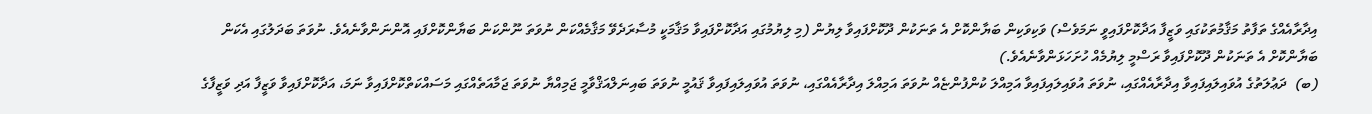އިދާރާއެއްގެ ތަފާތު މަޤާމުތަކުގައި ވަޒީފާ އަދާކޮށްފައިވީ ނަމަވެސް) ވަކިވަކިން ބަޔާންކޮށް އެ ތަނަކުން ދޫކޮށްފައިވާ ލިޔުން (މި ލިޔުމުގައި އަދާކޮށްފައިވާ މަޤާމަކީ މުސާރަދެވޭ މަޤާމެއްކަން ނުވަތަ ނޫންކަން ބަޔާންކޮށްފައި އޮންނަންވާނެއެވެ. ނުވަތަ ބަދަލުގައި އެކަން ބަޔާންކޮށް އެ ތަނަކުން ދޫކޮށްފައިވާ ރަސްމީ ލިޔުމެއް ހުށަހަޅަންވާނެއެވެ.)
(ބ)  ދަޢުލަތުގެ އުވައިލައިފައިވާ އިދާރާއެއްގައި، ނުވަތަ އުވައިލައިފައިވާ އަމިއްލަ ކުންފުންޏެއް ނުވަތަ އަމިއްލަ އިދާރާއެއްގައި، ނުވަތަ އުވައިލައިފައިވާ ޤައުމީ ނުވަތަ ބައިނަލްއަޤްވާމީ ޖަމިއްޔާ ނުވަތަ ޖަމާއަތެއްގައި މަސައްކަތްކޮށްފައިވާ ނަމަ، އަދާކޮށްފައިވާ ވަޒީފާ އަދި ވަޒީފާގެ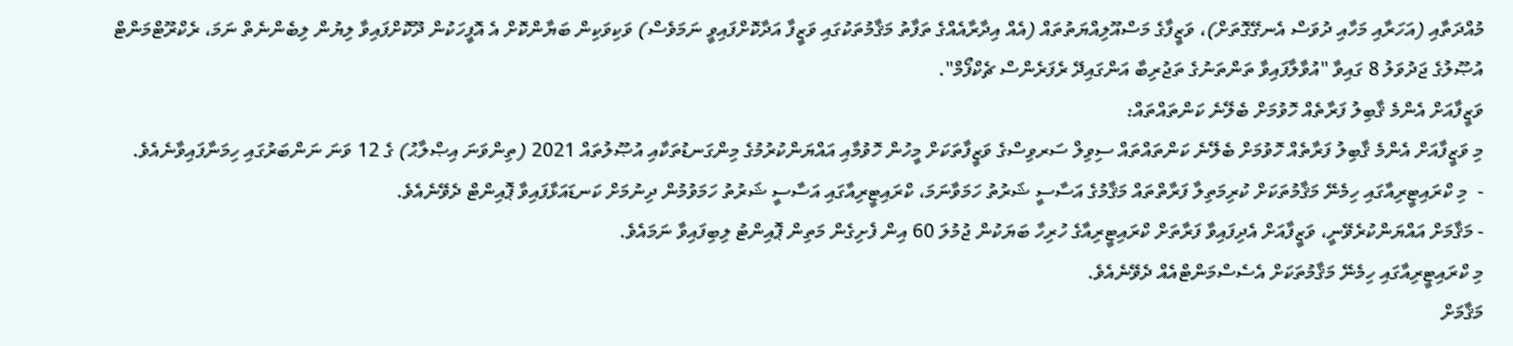މުއްދަތާއި (އަހަރާއި މަހާއި ދުވަސް އެނގޭގޮތަށް)، ވަޒީފާގެ މަސްއޫލިއްޔަތުތައް (އެއް އިދާރާއެއްގެ ތަފާތު މަޤާމުތަކުގައި ވަޒީފާ އަދާކޮށްފައިވީ ނަމަވެސް) ވަކިވަކިން ބަޔާންކޮށް އެ އޮފީހަކުން ދޫކޮށްފައިވާ ލިޔުން ލިބެންނެތް ނަމަ، ރެކްރޫޓްމަންޓް އުޞޫލުގެ ޖަދުވަލު 8 ގައިވާ "އުވާލާފައިވާ ތަންތަނުގެ ތަޖުރިބާ އަންގައިދޭ ރެފަރެންސް ޗެކްފޯމް".
ވަޒީފާއަށް އެންމެ ޤާބިލު ފަރާތެއް ހޮވުމަށް ބެލޭނެ ކަންތައްތައް:
މި ވަޒީފާއަށް އެންމެ ޤާބިލު ފަރާތެއް ހޮވުމަށް ބެލޭނެ ކަންތައްތައް ސިވިލް ސަރވިސްގެ ވަޒީފާތަކަށް މީހުން ހޮވުމާއި އައްޔަންކުރުމުގެ މިންގަނޑުތަކާއި އުޞޫލުތައް 2021 (ތިންވަނަ އިޞްލާޙު) ގެ 12 ވަނަ ނަންބަރުގައި ހިމަނާފައިވާނެއެވެ.
-  މި ކްރައިޓީރިއާގައި ހިމެނޭ މަޤާމުތަކަށް ކުރިމަތިލާ ފަރާތްތައް މަޤާމުގެ އަސާސީ ޝަރުތު ހަމަވާނަމަ، ކްރައިޓީރިއާގައި އަސާސީ ޝަރުތު ހަމަވުމުން ދިނުމަށް ކަނޑައަޅާފައިވާ ޕޮއިންޓް ދެވޭނެއެވެ.
- މަޤާމަށް އައްޔަންކުރެވޭނީ، ވަޒީފާއަށް އެދިފައިވާ ފަރާތަށް ކްރައިޓީރިއާގެ ހުރިހާ ބަޔަކުން ޖުމުލަ 60 އިން ފެށިގެން މަތިން ޕޮއިންޓު ލިބިފައިވާ ނަމައެވެ.
މި ކްރައިޓީރިއާގައި ހިމެނޭ މަޤާމުތަކަށް އެސެސްމަންޓްއެއް ދެވޭނެއެވެ.
މަޤާމަށް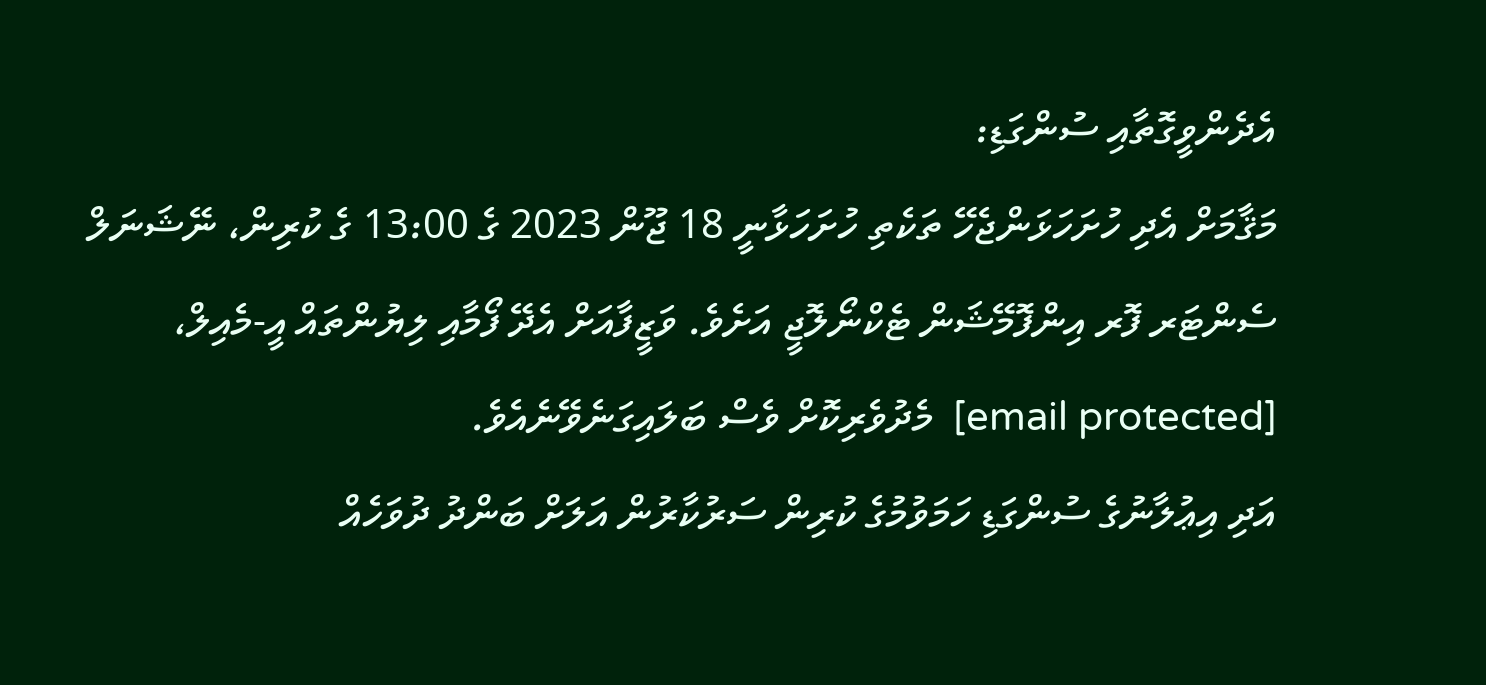އެދެންވީގޮތާއި ސުންގަޑި:
މަޤާމަށް އެދި ހުށަހަޅަންޖެހޭ ތަކެތި ހުށަހަޅާނީ 18 ޖޫން 2023 ގެ 13:00 ގެ ކުރިން، ނޭޝަނަލް ސެންޓަރ ފޮރ އިންފޮމޭޝަން ޓެކްނޯލޮޖީ އަށެވެ. ވަޒީފާއަށް އެދޭ ފޯމާއި ލިޔުންތައް އީ-މެއިލް، [email protected]  މެދުވެރިކޮށް ވެސް ބަލައިގަނެވޭނެއެވެ.
އަދި އިޢުލާނުގެ ސުންގަޑި ހަމަވުމުގެ ކުރިން ސަރުކާރުން އަލަށް ބަންދު ދުވަހެއް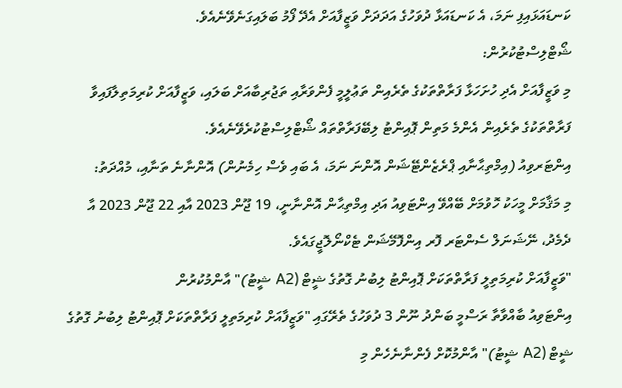ކަނޑައަޅައިފި ނަމަ، އެ ކަނޑައަޅާ ދުވަހުގެ އަދަދަށް ވަޒީފާއަށް އެދޭ ފޯމު ބަލައިގަނެވޭނެއެވެ.
ޝޯޓްލިސްޓުކުރުން:
މި ވަޒީފާއަށް އެދި ހުށަހަޅާ ފަރާތްތަކުގެ ތެރެއިން ތަޢުލީމީ ފެންވަރާއި ތަޖުރިބާއަށް ބަލައި، ވަޒީފާއަށް ކުރިމަތިލާފައިވާ ފަރާތްތަކުގެ ތެރެއިން އެންމެ މަތިން ޕޮއިންޓު ލިބޭފަރާތްތައް ޝޯޓްލިސްޓުކުރެވޭނެއެވެ.
އިންޓަރވިއު (އިމްތިޙާނާއި ޕްރެޒެންޓޭޝަން އޮންނަ ނަމަ، އެ ބައި ވެސް ހިމެނުން) އޮންނާނެ ތަނާއި، މުއްދަތު:
މި މަޤާމަށް މީހަކު ހޮވުމަށް ބޭއްވޭ އިންޓަވިއު އަދި އިމްތިޙާން އޮންނާނީ، 19 ޖޫން 2023 އާއި 22 ޖޫން 2023 އާ ދެމެދު، ނޭޝަނަލް ސެންޓަރ ފޮރ އިންފޮމޭޝަން ޓެކްނޯލޮޖީގައެވެ.
"ވަޒީފާއަށް ކުރިމަތިލީ ފަރާތްތަކަށް ޕޮއިންޓު ލިބުނު ގޮތުގެ ޝީޓް (A2 ޝީޓު)" އާންމުކުރުން
އިންޓަވިއު ބާއްވާތާ ރަސްމީ ބަންދު ނޫން 3 ދުވަހުގެ ތެރޭގައި "ވަޒީފާއަށް ކުރިމަތިލީ ފަރާތްތަކަށް ޕޮއިންޓު ލިބުނު ގޮތުގެ ޝީޓް (A2 ޝީޓު)" އާންމުކޮށް ފެންނާނެހެން މި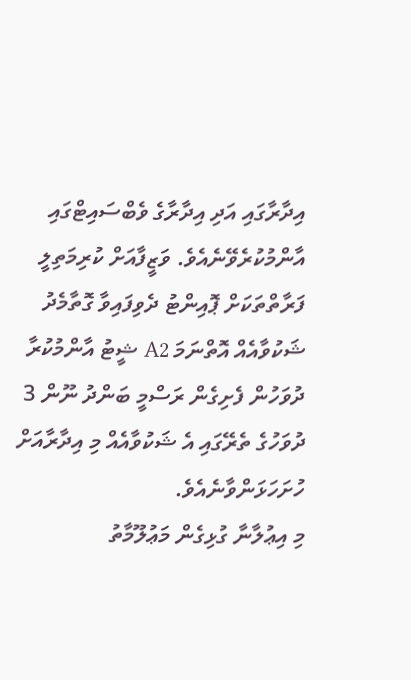އިދާރާގައި އަދި އިދާރާގެ ވެބްސައިޓްގައި އާންމުކުރެވޭނެއެވެ. ވަޒީފާއަށް ކުރިމަތިލީ ފަރާތްތަކަށް ޕޮއިންޓު ދެވިފައިވާ ގޮތާމެދު ޝަކުވާއެއް އޮތްނަމަ A2 ޝީޓު އާންމުކުރާ ދުވަހުން ފެށިގެން ރަސްމީ ބަންދު ނޫން 3 ދުވަހުގެ ތެރޭގައި އެ ޝަކުވާއެއް މި އިދާރާއަށް ހުށަހަޅަންވާނެއެވެ.
މި އިޢުލާނާ ގުޅިގެން މަޢުލޫމާތު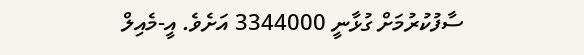ސާފުކުރުމަށް ގުޅާނީ 3344000 އަށެވެ. އީ-މެއިލް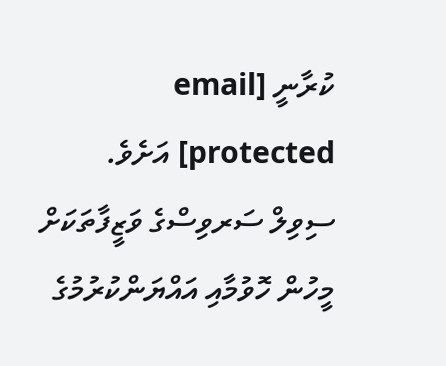ކުރާނީ [email protected] އަށެވެ.
ސިވިލް ސަރވިސްގެ ވަޒީފާތަކަށް މީހުން ހޮވުމާއި އައްޔަންކުރުމުގެ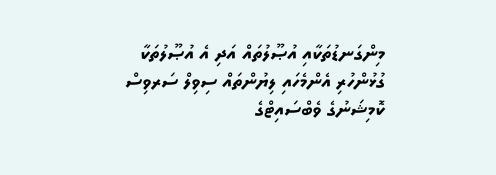މިންގަނޑުތަކާއި އުޞޫލުތައް އަދި އެ އުޞޫލުތަކާ ގުޅުންހުރި އެންމެހައި ލިޔުންތައް ސިވިލް ސަރވިސް ކޮމިޝަނުގެ ވެބްސައިޓްގެ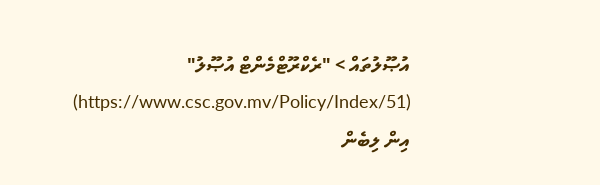އުޞޫލުތައް > "ރެކްރޫޓްމެންޓް އުޞޫލު" (https://www.csc.gov.mv/Policy/Index/51) އިން ލިބެން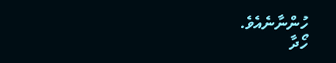ހުންނާނެއެވެ.
ހޯދާ